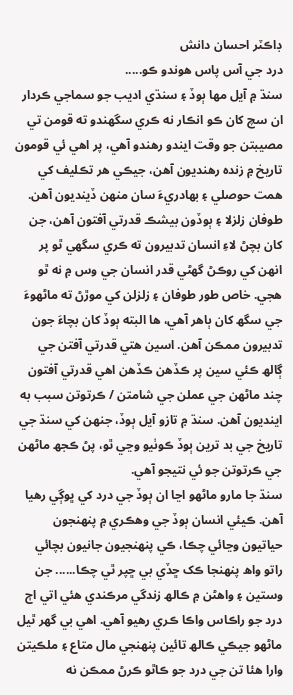ڊاڪٽر احسان دانش
درد جي آس پاس هوندو ڪو.....
سنڌ ۾ آيل مها ٻوڏ ۽ سنڌي اديب جو سماجي ڪردار
ان سچ کان ڪو انڪار نه ڪري سگھندو ته قومن تي مصيبتن جو وقت ايندو رهندو آهي، پر اهي ئي قومون تاريخ ۾ زنده رهنديون آهن، جيڪي هر تڪليف کي همت حوصلي ۽ بهادريءَ سان منهن ڏينديون آهن. طوفان زلزلا ۽ ٻوڏون بيشڪ قدرتي آفتون آهن، جن کان بچڻ لاءِ انسان تدبيرون ته ڪري سگھي ٿو پر انهن کي روڪڻ گھڻي قدر انسان جي وس ۾ نه ٿو هجي. خاص طور طوفان ۽ زلزلن کي موڙڻ ته ماڻهوءَ جي سگھ کان ٻاهر آهي، ها البته ٻوڏ کان بچاءَ جون تدبيرون ممڪن آهن. اسين هتي قدرتي آفتن جي ڳالھ ڪئي سين پر ڪڏهن ڪڏهن اهي قدرتي آفتون چند ماڻهن جي عملن جي شامتن / ڪرتوتن سبب به اينديون آهن. سنڌ ۾ تازو آيل ٻوڏ، جنهن کي سنڌ جي تاريخ جي بد ترين ٻوڏ ڪوٺيو وڃي ٿو، پڻ ڪجھ ماڻهن جي ڪرتوتن جو ئي نتيجو آهي.
سنڌ جا مارو ماڻهو اڃا ان ٻوڏ جي درد کي ڀوڳي رهيا آهن. ڪيئي انسان ٻوڏ جي وهڪري ۾ پنهنجون حياتيون وڃائي چڪا، ڪي پنهنجيون جانيون بچائي راتو واھ پنهنجا ڪک ڇڏي بي ڇپر ٿي چڪا...... جن وستين ۽ واهڻن ۾ ڪالھ زندگي مرڪندي هئي اتي اڄ درد جو راڪاس واڪا ڪري رهيو آهي. اهي بي گھر ٿيل ماڻهو جيڪي ڪالھ تائين پنهنجي مال متاع ۽ ملڪيتن وارا هئا تن جي درد جو ڪاٿو ڪرڻ ممڪن نه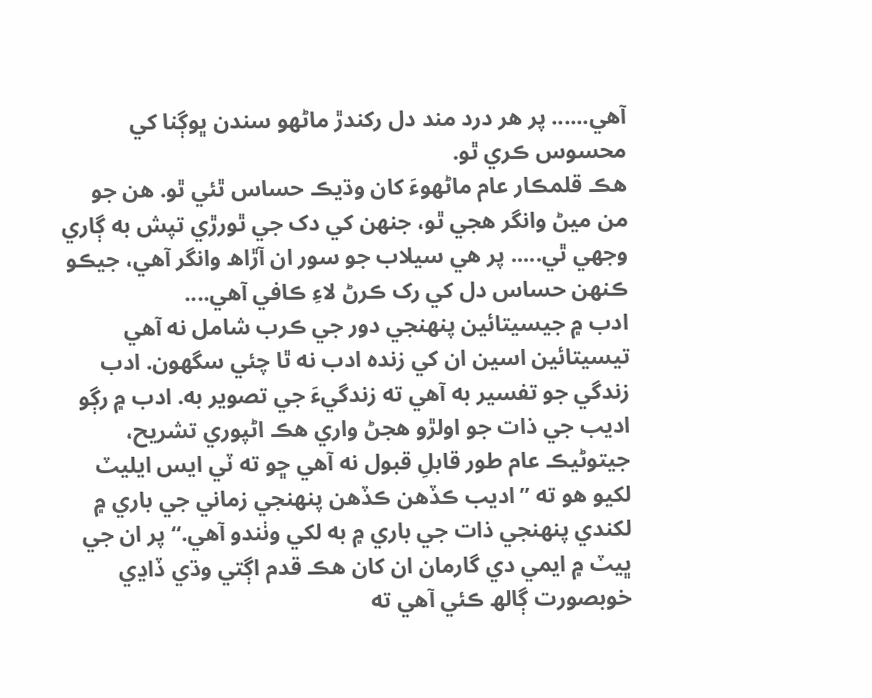آهي...... پر هر درد مند دل رکندڙ ماڻهو سندن ڀوڳنا کي محسوس ڪري ٿو.
هڪ قلمڪار عام ماڻهوءَ کان وڌيڪ حساس ٿئي ٿو. هن جو من ميڻ وانگر هجي ٿو، جنهن کي دک جي ٿورڙي تپش به ڳاري وجھي ٿي..... پر هي سيلاب جو سور ان آڙاھ وانگر آهي، جيڪو ڪنهن حساس دل کي رک ڪرڻ لاءِ ڪافي آهي....
ادب ۾ جيسيتائين پنهنجي دور جي ڪرب شامل نه آهي تيسيتائين اسين ان کي زنده ادب نه ٿا چئي سگھون. ادب زندگي جو تفسير به آهي ته زندگيءَ جي تصوير به. ادب ۾ رڳو اديب جي ذات جو اولڙو هجڻ واري هڪ اڻپوري تشريح، جيتوڻيڪ عام طور قابلِ قبول نه آهي ڇو ته ٽي ايس ايليٽ لکيو هو ته ”اديب ڪڏهن ڪڏهن پنهنجي زماني جي باري ۾ لکندي پنهنجي ذات جي باري ۾ به لکي وٺندو آهي.“ پر ان جي ڀيٽ ۾ ايمي دي گارمان ان کان هڪ قدم اڳتي وڌي ڏاڍي خوبصورت ڳالھ ڪئي آهي ته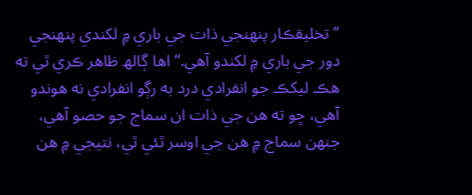”تخليقڪار پنهنجي ذات جي باري ۾ لکندي پنهنجي دور جي باري ۾ لکندو آهي.“ اها ڳالھ ظاهر ڪري ٿي ته هڪ ليکڪ جو انفرادي درد به رڳو انفرادي نه هوندو آهي، ڇو ته هن جي ذات ان سماج جو حصو آهي، جنهن سماج ۾ هن جي اوسر ٿئي ٿي، نتيجي ۾ هن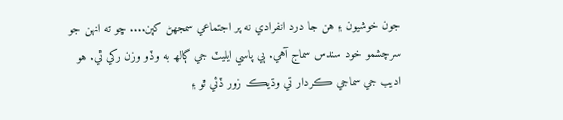جون خوشيون ۽ هن جا درد انفرادي نه پر اجتماعي سمجھڻ کپن.... ڇو ته انهن جو سرچشمو خود سندس سماج آهي. ٻي پاسي ايليٽ جي ڳالھ به وڏو وزن رکي ٿي. هو اديب جي سماجي ڪردار تي وڌيڪ زور ڏئي ٿو ۽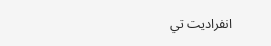انفراديت تي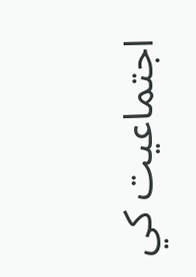اجتماعيت کي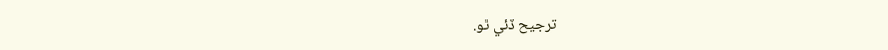ترجيح ڏئي ٿو.